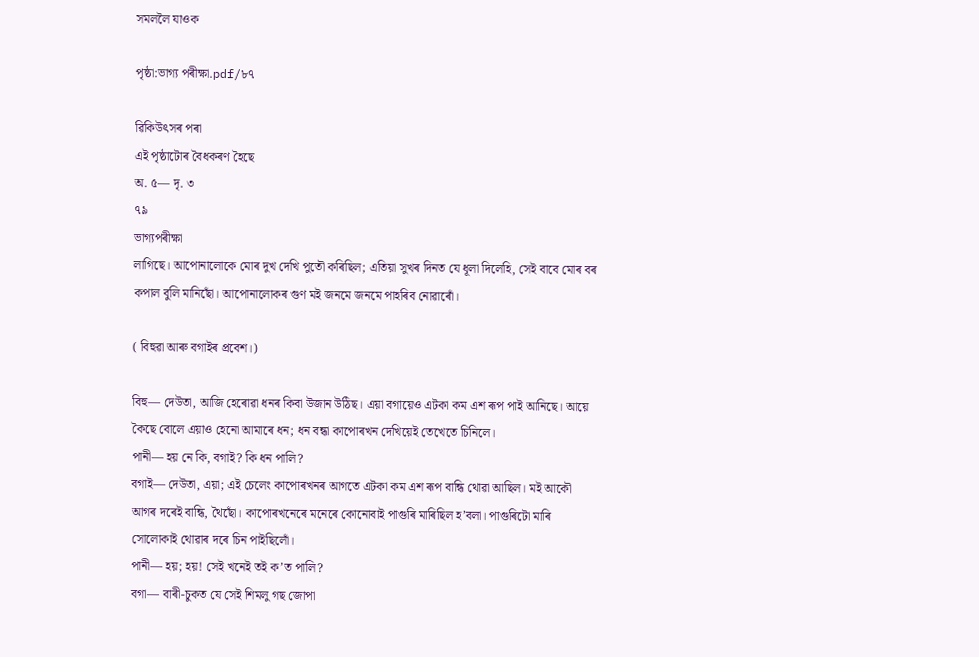সমললৈ যাওক

পৃষ্ঠা:ভাগ্য পৰীক্ষা.pdf/৮৭

ৱিকিউৎসৰ পৰা
এই পৃষ্ঠাটোৰ বৈধকৰণ হৈছে
অ. ৫— দৃ. ৩
৭৯
ভাগ্যপৰীক্ষা
লাগিছে। আপোনালোকে মোৰ দুখ দেখি পুতৌ কৰিছিল; এতিয়া সুখৰ দিনত যে ধূলা দিলেহি, সেই বাবে মোৰ বৰ কপাল বুলি মানিছোঁ। আপোনালোকৰ গুণ মই জনমে জনমে পাহৰিব নোৱাৰোঁ।

( বিহুৱা আৰু বগাইৰ প্ৰবেশ।)

বিহু— দেউতা, আজি হেৰোৱা ধনৰ কিবা উজান উঠিছ। এয়া বগায়েও এটকা কম এশ ৰূপ পাই আনিছে। আয়ে কৈছে বোলে এয়াও হেনো আমাৰে ধন; ধন বন্ধা কাপোৰখন দেখিয়েই তেখেতে চিনিলে।
পানী— হয় নে কি, বগাই? কি ধন পালি?
বগাই— দেউতা, এয়া; এই চেলেং কাপোৰখনৰ আগতে এটকা কম এশ ৰূপ বান্ধি থোৱা আছিল। মই আকৌ আগৰ দৰেই বান্ধি, থৈছোঁ। কাপোৰখনেৰে মনেৰে কোনোবাই পাগুৰি মাৰিছিল হ’বলা। পাগুৰিটো মাৰি সোলোকাই থোৱাৰ দৰে চিন পাইছিলোঁ।
পানী— হয়; হয়! সেই খনেই তই ক’ত পালি?
বগা— বাৰী-চুকত যে সেই শিমলু গছ জোপা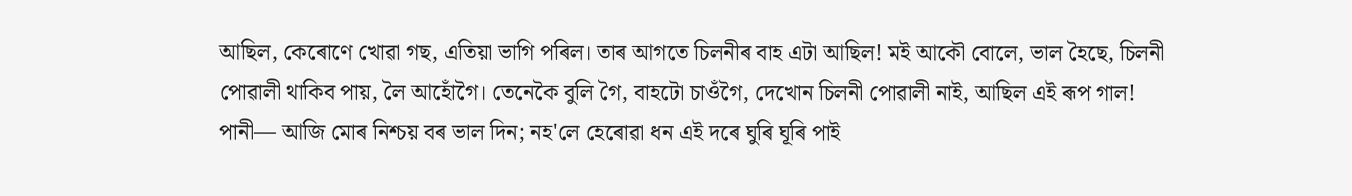আছিল, কেৰোণে খোৱা গছ, এতিয়া ভাগি পৰিল। তাৰ আগতে চিলনীৰ বাহ এটা আছিল! মই আকৌ বোলে, ভাল হৈছে, চিলনী পোৱালী থাকিব পায়, লৈ আহোঁগৈ। তেনেকৈ বুলি গৈ, বাহটো চাওঁগৈ, দেখোন চিলনী পোৱালী নাই, আছিল এই ৰূপ গাল!
পানী— আজি মোৰ নিশ্চয় বৰ ভাল দিন; নহ'লে হেৰোৱা ধন এই দৰে ঘুৰি ঘূৰি পাই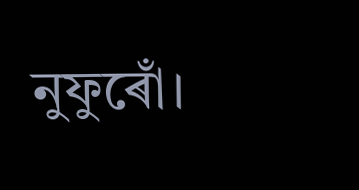নুফুৰোঁ।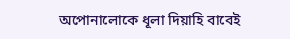অপোনালোকে ধূলা দিয়াহি বাবেই